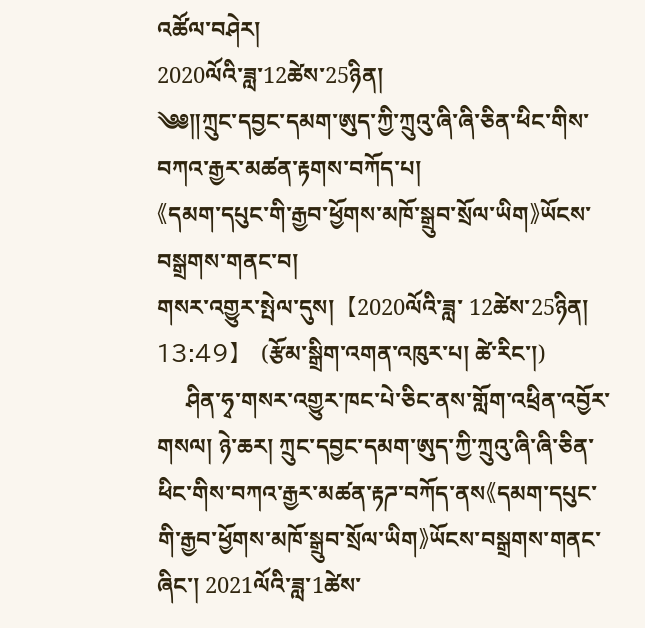འཚོལ་བཤེར།
2020ལོའི་ཟླ་12ཚེས་25ཉིན།
༄༅༎ཀྲུང་དབྱང་དམག་ཨུད་ཀྱི་ཀྲུའུ་ཞི་ཞི་ཅིན་ཕིང་གིས་བཀའ་རྒྱར་མཚན་རྟགས་བཀོད་པ།
《དམག་དཔུང་གི་རྒྱབ་ཕྱོགས་མཁོ་སྒྲུབ་སྲོལ་ཡིག》ཡོངས་བསྒྲགས་གནང་བ།
གསར་འགྱུར་སྤེལ་དུས།  【2020ལོའི་ཟླ་ 12ཚེས་25ཉིན། 13:49】   (རྩོམ་སྒྲིག་འགན་འཁུར་པ། ཚེ་རིང་།)
     ཤིན་ཧྭ་གསར་འགྱུར་ཁང་པེ་ཅིང་ནས་གློག་འཕྲིན་འབྱོར་གསལ། ཉེ་ཆར། ཀྲུང་དབྱང་དམག་ཨུད་ཀྱི་ཀྲུའུ་ཞི་ཞི་ཅིན་ཕིང་གིས་བཀའ་རྒྱར་མཚན་རྟཌ་བཀོད་ནས《དམག་དཔུང་གི་རྒྱབ་ཕྱོགས་མཁོ་སྒྲུབ་སྲོལ་ཡིག》ཡོངས་བསྒྲགས་གནང་ཞིང་། 2021ལོའི་ཟླ་1ཚེས་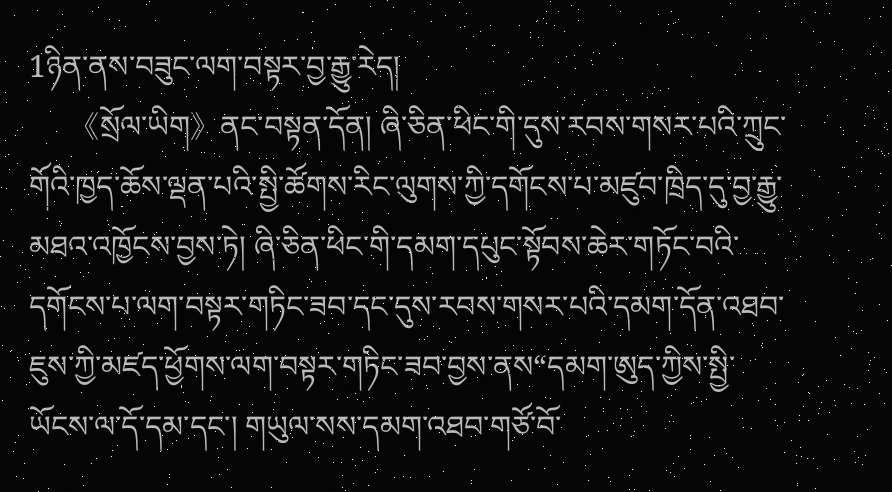1ཉིན་ནས་བཟུང་ལག་བསྟར་བྱ་རྒྱུ་རེད།
     《སྲོལ་ཡིག》ནང་བསྟན་དོན། ཞི་ཅིན་ཕིང་གི་དུས་རབས་གསར་པའི་ཀྲུང་གོའི་ཁྱད་ཆོས་ལྡན་པའི་སྤྱི་ཚོགས་རིང་ལུགས་ཀྱི་དགོངས་པ་མཛུབ་ཁྲིད་དུ་བྱ་རྒྱུ་མཐའ་འཁྱོངས་བྱས་ཏེ། ཞི་ཅིན་ཕིང་གི་དམག་དཔུང་སྟོབས་ཆེར་གཏོང་བའི་དགོངས་པ་ལག་བསྟར་གཏིང་ཟབ་དང་དུས་རབས་གསར་པའི་དམག་དོན་འཐབ་ཇུས་ཀྱི་མཛད་ཕྱོགས་ལག་བསྟར་གཏིང་ཟབ་བྱས་ནས“དམག་ཨུད་ཀྱིས་སྤྱི་ཡོངས་ལ་དོ་དམ་དང་། གཡུལ་སས་དམག་འཐབ་གཙོ་བོ་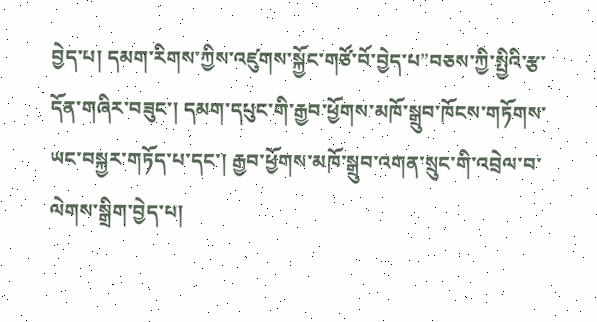བྱེད་པ། དམག་རིགས་ཀྱིས་འཛུགས་སྐྱོང་གཙོ་བོ་བྱེད་པ”བཅས་ཀྱི་སྤྱིའི་རྩ་དོན་གཞིར་བཟུང་། དམག་དཔུང་གི་རྒྱབ་ཕྱོགས་མཁོ་སྒྲུབ་ཁོངས་གཏོགས་ཡང་བསྐྱར་གཏོད་པ་དང་། རྒྱབ་ཕྱོགས་མཁོ་སྒྲུབ་འགན་སྲུང་གི་འབྲེལ་བ་ལེགས་སྒྲིག་བྱེད་པ།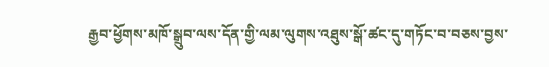རྒྱབ་ཕྱོགས་མཁོ་སྒྲུབ་ལས་དོན་གྱི་ལམ་ལུགས་འཐུས་སྒོ་ཚང་དུ་གཏོང་བ་བཅས་བྱས་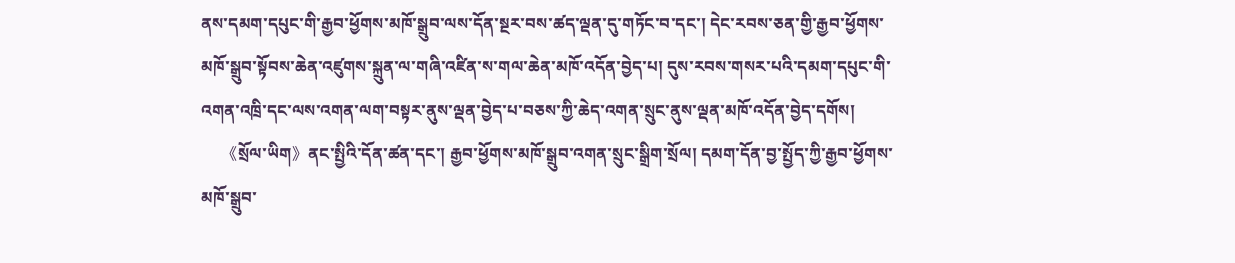ནས་དམག་དཔུང་གི་རྒྱབ་ཕྱོགས་མཁོ་སྒྲུབ་ལས་དོན་སྔར་བས་ཚད་ལྡན་དུ་གཏོང་བ་དང་། དེང་རབས་ཅན་གྱི་རྒྱབ་ཕྱོགས་མཁོ་སྒྲུབ་སྟོབས་ཆེན་འཛུགས་སྐྲུན་ལ་གཞི་འཛིན་ས་གལ་ཆེན་མཁོ་འདོན་བྱེད་པ། དུས་རབས་གསར་པའི་དམག་དཔུང་གི་འགན་འཁྲི་དང་ལས་འགན་ལག་བསྟར་ནུས་ལྡན་བྱེད་པ་བཅས་ཀྱི་ཆེད་འགན་སྲུང་ནུས་ལྡན་མཁོ་འདོན་བྱེད་དགོས།
     《སྲོལ་ཡིག》ནང་སྤྱིའི་དོན་ཚན་དང་། རྒྱབ་ཕྱོགས་མཁོ་སྒྲུབ་འགན་སྲུང་སྒྲིག་སྲོལ། དམག་དོན་བྱ་སྤྱོད་ཀྱི་རྒྱབ་ཕྱོགས་མཁོ་སྒྲུབ་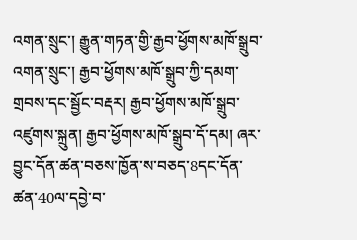འགན་སྲུང་། རྒྱུན་གཏན་གྱི་རྒྱབ་ཕྱོགས་མཁོ་སྒྲུབ་འགན་སྲུང་། རྒྱབ་ཕྱོགས་མཁོ་སྒྲུབ་ཀྱི་དམག་གྲབས་དང་སྦྱོང་བརྡར། རྒྱབ་ཕྱོགས་མཁོ་སྒྲུབ་འཛུགས་སྐྲུན། རྒྱབ་ཕྱོགས་མཁོ་སྒྲུབ་དོ་དམ། ཞར་བྱུང་དོན་ཚན་བཅས་ཁྱོན་ས་བཅད་8དང་དོན་ཚན་40ལ་དབྱེ་བ་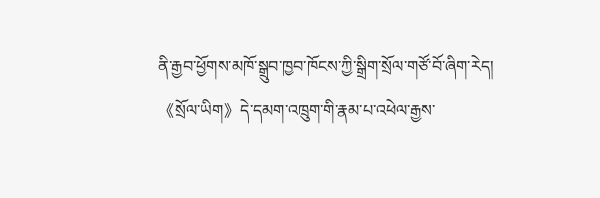ནི་རྒྱབ་ཕྱོགས་མཁོ་སྒྲུབ་ཁྱབ་ཁོངས་ཀྱི་སྒྲིག་སྲོལ་གཙོ་བོ་ཞིག་རེད། 《སྲོལ་ཡིག》དེ་དམག་འཁྲུག་གི་རྣམ་པ་འཕེལ་རྒྱས་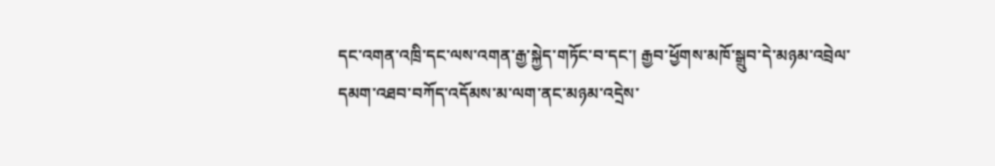དང་འགན་འཁྲི་དང་ལས་འགན་རྒྱ་སྐྱེད་གཏོང་བ་དང་། རྒྱབ་ཕྱོགས་མཁོ་སྒྲུབ་དེ་མཉམ་འབྲེལ་དམག་འཐབ་བཀོད་འདོམས་མ་ལག་ནང་མཉམ་འདྲེས་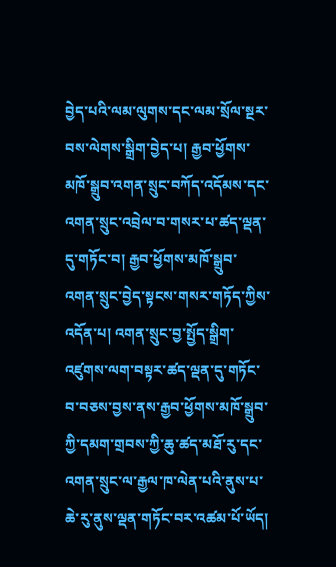བྱེད་པའི་ལམ་ལུགས་དང་ལམ་སྲོལ་སྔར་བས་ལེགས་སྒྲིག་བྱེད་པ། རྒྱབ་ཕྱོགས་མཁོ་སྒྲུབ་འགན་སྲུང་བཀོད་འདོམས་དང་འགན་སྲུང་འབྲེལ་བ་གསར་པ་ཚད་ལྡན་དུ་གཏོང་བ། རྒྱབ་ཕྱོགས་མཁོ་སྒྲུབ་འགན་སྲུང་བྱེད་སྟངས་གསར་གཏོད་ཀྱིས་འདོན་པ། འགན་སྲུང་བྱ་སྤྱོད་སྒྲིག་འཛུགས་ལག་བསྟར་ཚད་ལྡན་དུ་གཏོང་བ་བཅས་བྱས་ནས་རྒྱབ་ཕྱོགས་མཁོ་སྒྲུབ་ཀྱི་དམག་གྲབས་ཀྱི་ཆུ་ཚད་མཐོ་རུ་དང་འགན་སྲུང་ལ་རྒྱལ་ཁ་ལེན་པའི་ནུས་པ་ཆེ་རུ་ནུས་ལྡན་གཏོང་བར་འཚམ་པོ་ཡོད།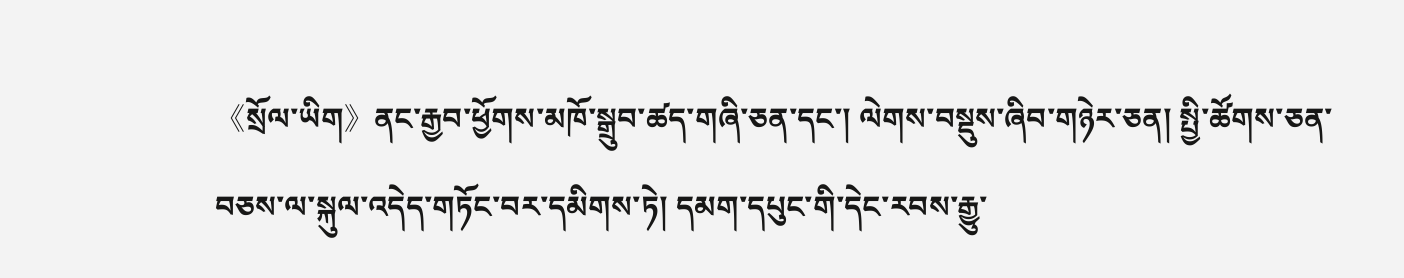《སྲོལ་ཡིག》ནང་རྒྱབ་ཕྱོགས་མཁོ་སྒྲུབ་ཚད་གཞི་ཅན་དང་། ལེགས་བསྡུས་ཞིབ་གཉེར་ཅན། སྤྱི་ཚོགས་ཅན་བཅས་ལ་སྐུལ་འདེད་གཏོང་བར་དམིགས་ཏེ། དམག་དཔུང་གི་དེང་རབས་རྒྱུ་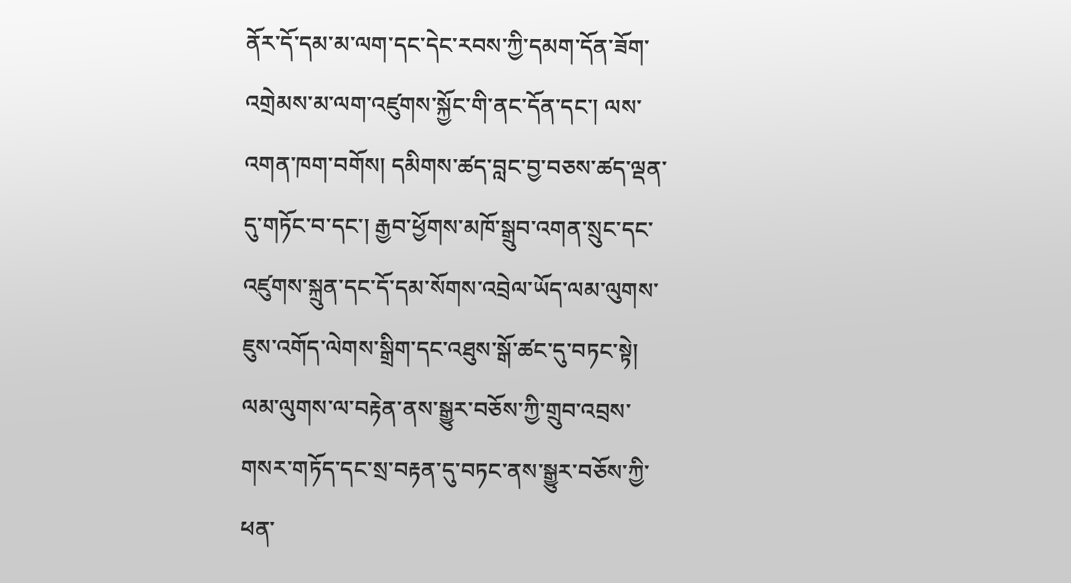ནོར་དོ་དམ་མ་ལག་དང་དེང་རབས་ཀྱི་དམག་དོན་ཟོག་འགྲེམས་མ་ལག་འཛུགས་སྐྱོང་གི་ནང་དོན་དང་། ལས་འགན་ཁག་བགོས། དམིགས་ཚད་བླང་བྱ་བཅས་ཚད་ལྡན་དུ་གཏོང་བ་དང་། རྒྱབ་ཕྱོགས་མཁོ་སྒྲུབ་འགན་སྲུང་དང་འཛུགས་སྐྲུན་དང་དོ་དམ་སོགས་འབྲེལ་ཡོད་ལམ་ལུགས་ཇུས་འགོད་ལེགས་སྒྲིག་དང་འཐུས་སྒོ་ཚང་དུ་བཏང་སྟེ། ལམ་ལུགས་ལ་བརྟེན་ནས་སྒྱུར་བཅོས་ཀྱི་གྲུབ་འབྲས་གསར་གཏོད་དང་སྲ་བརྟན་དུ་བཏང་ནས་སྒྱུར་བཅོས་ཀྱི་ཕན་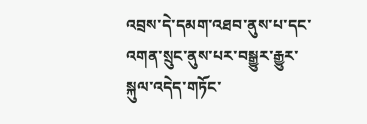འབྲས་དེ་དམག་འཐབ་ནུས་པ་དང་འགན་སྲུང་ནུས་པར་བསྒྱུར་རྒྱུར་སྐུལ་འདེད་གཏོང་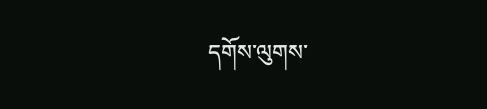དགོས་ལུགས་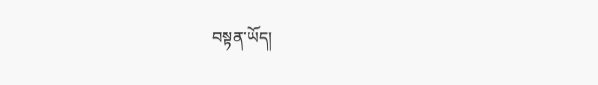བསྟན་ཡོད།